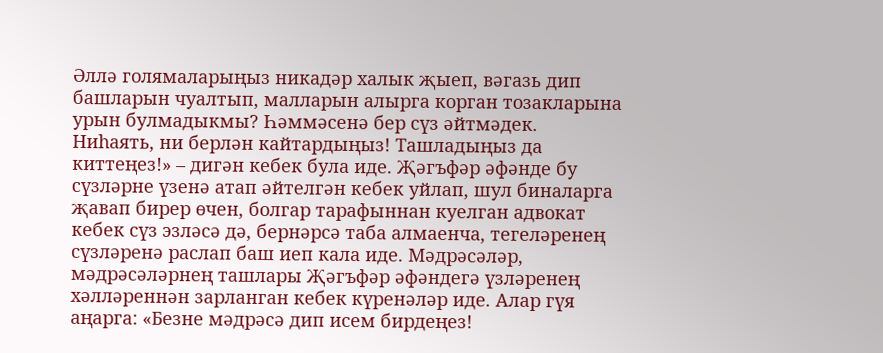Әллә голямаларыңыз никадәр халык җыеп, вәгазь дип башларын чуалтып, малларын алырга корган тозакларына урын булмадыкмы? Һәммәсенә бер сүз әйтмәдек. Ниһаять, ни берлән кайтардыңыз! Ташладыңыз да киттеңез!» – дигән кебек була иде. Җәгъфәр әфәнде бу сүзләрне үзенә атап әйтелгән кебек уйлап, шул биналарга җавап бирер өчен, болгар тарафыннан куелган адвокат кебек сүз эзләсә дә, бернәрсә таба алмаенча, тегеләренең сүзләренә раслап баш иеп кала иде. Мәдрәсәләр, мәдрәсәләрнең ташлары Җәгъфәр әфәндегә үзләренең хәлләреннән зарланган кебек күренәләр иде. Алар гүя аңарга: «Безне мәдрәсә дип исем бирдеңез!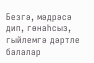Безгә, мәдрәсә дип, гөнаһсыз, гыйлемгә дәртле балалар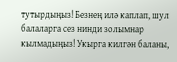тутырдыңыз! Безнең илә каплап, шул балаларга сез нинди золымнар кылмадыңыз! Укырга килгән баланы,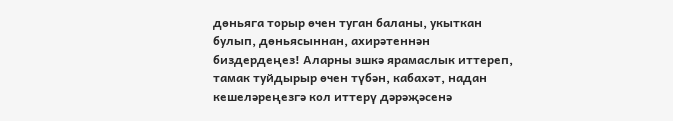дөньяга торыр өчен туган баланы, укыткан булып, дөньясыннан, ахирәтеннән биздердеңез! Аларны эшкә ярамаслык иттереп, тамак туйдырыр өчен түбән, кабахәт, надан кешеләреңезгә кол иттерү дәрәҗәсенә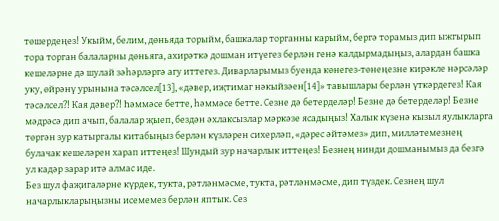төшердеңез! Укыйм, белим, дөньяда торыйм, башкалар торганны карыйм, бергә торамыз дип ыжгырып тора торган балаларны дөньяга, ахирәткә дошман итүегез берлән генә калдырмадыңыз, алардан башка кешеләрне дә шулай зәһәрләргә агу иттегез. Диварларымыз буенда көнегез-төнеңезне кирәкле нәрсәләр уку, өйрәнү урынына тәсәлсел[13], «дәвер, иҗтимаг нәкыйзәен[14]» тавышлары берлән үткәрдегез! Кая тәсәлсел?! Кая дәвер?! Һәммәсе бетте, һәммәсе бетте. Сезне дә бетерделәр! Безне дә бетерделәр! Безне мәдрәсә дип ачып, балалар җыеп, бездән әхлаксызлар мәркәзе ясадыңыз! Халык күзенә кызыл яулыкларга төргән зур катыргалы китабыңыз берлән күзләрен сихерләп, «дәрес әйтәмез» дип, милләтемезнең булачак кешеләрен харап иттеңез! Шундый зур начарлык иттеңез! Безнең нинди дошманымыз да безгә ул кадәр зарар итә алмас иде.
Без шул фаҗигаләрне күрдек, тукта, рәтләнмәсме, тукта, рәтләнмәсме, дип түздек. Сезнең шул начарлыкларыңызны исемемез берлән яптык. Сез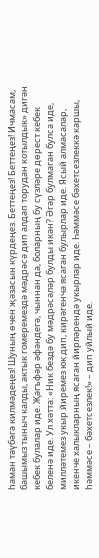һаман тәүбәгә килмәдеңез! Шуның өчен җәзасын күрдеңез. Беттеңез! Беттеңез! Ичмасам, башымыз тыныч калды, актык гомеремездә мәдрәсә дип алдап торудан котылдык» дигән кебек булалар иде. Җәгъфәр әфәндегә, чыннан да, боларның бу сүзләре дөрест кебек беленә иде. Ул хәтта: «Ник бездә бу мәдрәсәләр булды икән? Әгәр булмаган булса иде, милләтемез укыр йиремез юк дип, кирәгенчә ясаган булырлар иде. Ясый алмасалар, икенче халыкларның ясаган йирләрендә укырлар иде. Һәммәсе бәхетсезлеккә каршы, һәммәсе – бәхетсезлек!» – дип уйлый иде.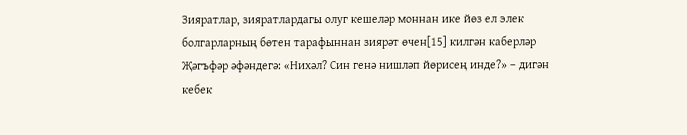Зияратлар, зияратлардагы олуг кешеләр моннан ике йөз ел элек болгарларның бөтен тарафыннан зиярәт өчен[15] килгән каберләр Җәгъфәр әфәндегә: «Нихәл? Син генә нишләп йөрисең инде?» – дигән кебек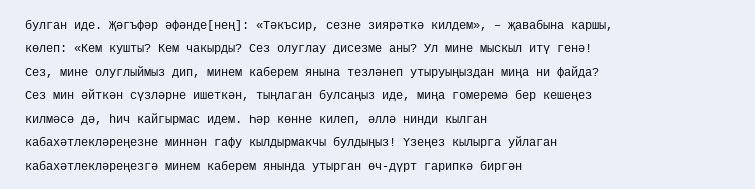булган иде. Җәгъфәр әфәнде[нең]: «Тәкъсир, сезне зиярәткә килдем», – җавабына каршы, көлеп: «Кем кушты? Кем чакырды? Сез олуглау дисезме аны? Ул мине мыскыл итү генә! Сез, мине олуглыймыз дип, минем каберем янына тезләнеп утыруыңыздан миңа ни файда? Сез мин әйткән сүзләрне ишеткән, тыңлаган булсаңыз иде, миңа гомеремә бер кешеңез килмәсә дә, һич кайгырмас идем. Һәр көнне килеп, әллә нинди кылган кабахәтлекләреңезне миннән гафу кылдырмакчы булдыңыз! Үзеңез кылырга уйлаган кабахәтлекләреңезгә минем каберем янында утырган өч-дүрт гарипкә биргән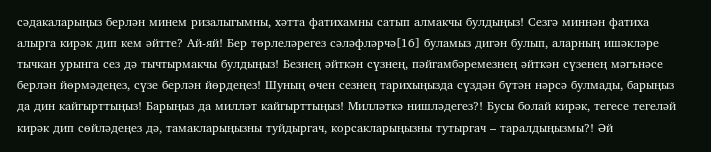сәдакаларыңыз берлән минем ризалыгымны, хәтта фатихамны сатып алмакчы булдыңыз! Сезгә миннән фатиха алырга кирәк дип кем әйтте? Ай-яй! Бер төрлеләрегез сәләфләрчә[16] буламыз дигән булып, аларның ишәкләре тычкан урынга сез дә тычтырмакчы булдыңыз! Безнең әйткән сүзнең, пәйгамбәремезнең әйткән сүзенең мәгънәсе берлән йөрмәдеңез, сүзе берлән йөрдеңез! Шуның өчен сезнең тарихыңызда сүздән бүтән нәрсә булмады, барыңыз да дин кайгырттыңыз! Барыңыз да милләт кайгырттыңыз! Милләткә нишләдегез?! Бусы болай кирәк, тегесе тегеләй кирәк дип сөйләдеңез дә, тамакларыңызны туйдыргач, корсакларыңызны тутыргач – таралдыңызмы?! Әй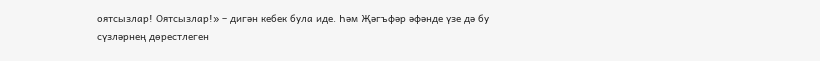оятсызлар! Оятсызлар!» – дигән кебек була иде. Һәм Җәгъфәр әфәнде үзе дә бу сүзләрнең дөрестлеген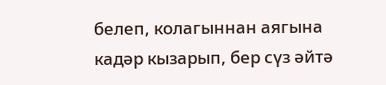белеп, колагыннан аягына кадәр кызарып, бер сүз әйтә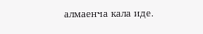алмаенча кала иде.